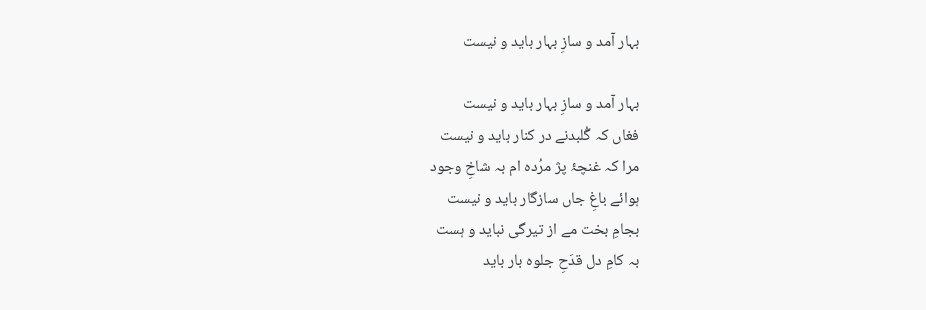بہار آمد و سازِ بہار باید و نیست

بہار آمد و سازِ بہار باید و نیست
فغاں کہ گُلبدنے در کنار باید و نیست
مرا کہ غنچۂ پژ مرُدہ ام بہ شاخِ وجود
ہوائے باغِ جاں سازگار باید و نیست
بجامِ بخت مے از تیرگی نباید و ہست
بہ کامِ دل قدَحِ جلوہ بار باید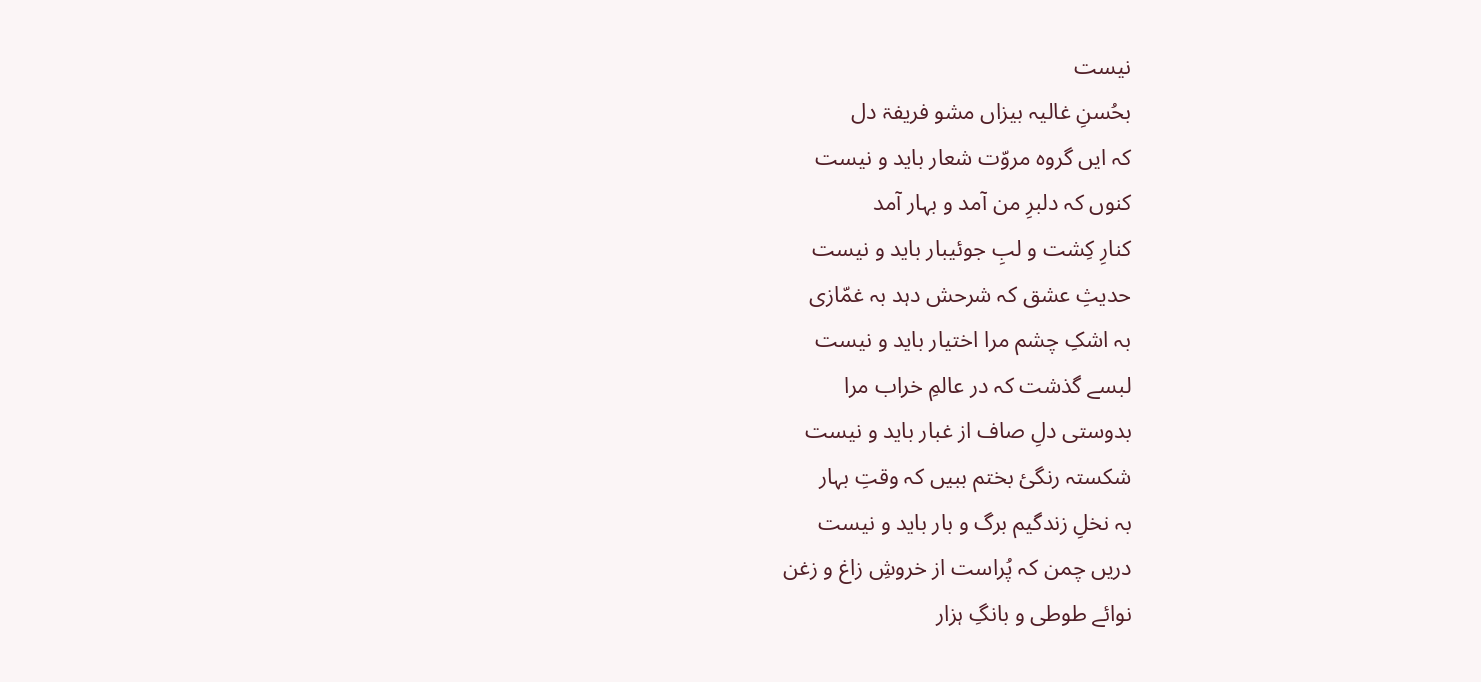نیست
بحُسنِ غالیہ بیزاں مشو فریفۃ دل
کہ ایں گروہ مروّت شعار باید و نیست
کنوں کہ دلبرِ من آمد و بہار آمد
کنارِ کِشت و لبِ جوئیبار باید و نیست
حدیثِ عشق کہ شرحش دہد بہ غمّازی
بہ اشکِ چشم مرا اختیار باید و نیست
لبسے گذشت کہ در عالمِ خراب مرا
بدوستی دلِ صاف از غبار باید و نیست
شکستہ رنگیٔ بختم ببیں کہ وقتِ بہار
بہ نخلِ زندگیم برگ و بار باید و نیست
دریں چمن کہ پُراست از خروشِ زاغ و زغن
نوائے طوطی و بانگِ ہزار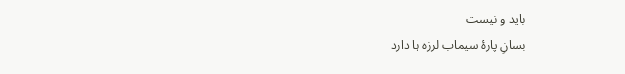باید و نیست
بسانِ پارۂ سیماب لرزہ ہا دارد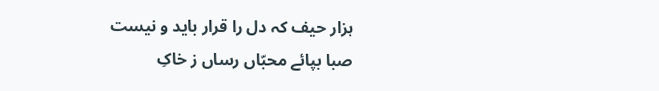ہزار حیف کہ دل را قرار باید و نیست
صبا بپائے محبّاں رساں ز خاکِ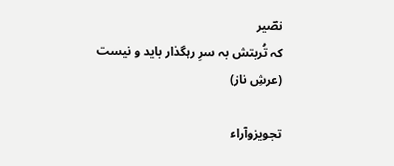نصؔیر
کہ تُربتش بہ سرِ رہگذار باید و نیست
(عرشِ ناز)

تجویزوآراء